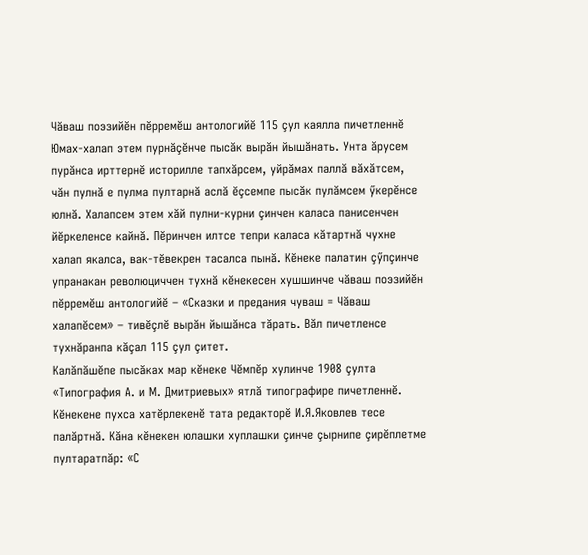Чăваш поэзийӗн пӗрремӗш антологийӗ 115 çул каялла пичетленнӗ
Юмах-халап этем пурнăçӗнче пысăк вырăн йышăнать. Унта ăрусем пурăнса ирттернӗ историлле тапхăрсем, уйрăмах паллă вăхăтсем, чăн пулнă е пулма пултарнă аслă ӗçсемпе пысăк пулăмсем ӳкерӗнсе юлнă. Халапсем этем хăй пулни-курни çинчен каласа панисенчен йӗркеленсе кайнă. Пӗринчен илтсе тепри каласа кăтартнă чухне халап якалса, вак-тӗвекрен тасалса пынă. Кӗнеке палатин çӳпçинче упранакан революциччен тухнă кӗнекесен хушшинче чăваш поэзийӗн пӗрремӗш антологийӗ – «Сказки и предания чуваш = Чăваш халапӗсем» – тивӗçлӗ вырăн йышăнса тăрать. Вăл пичетленсе тухнăранпа кăçал 115 çул çитет.
Калăпăшӗпе пысăках мар кӗнеке Чӗмпӗр хулинче 1908 çулта «Типография А. и М. Дмитриевых» ятлă типографире пичетленнӗ. Кӗнекене пухса хатӗрлекенӗ тата редакторӗ И.Я.Яковлев тесе палăртнă. Кăна кӗнекен юлашки хуплашки çинче çырнипе çирӗплетме пултаратпăр: «С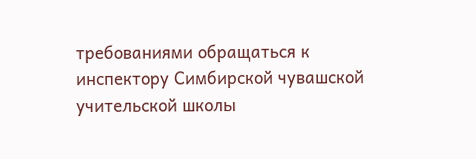требованиями обращаться к инспектору Симбирской чувашской учительской школы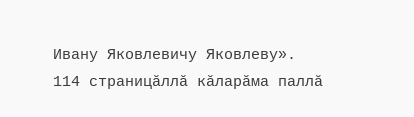Ивану Яковлевичу Яковлеву».
114 страницăллă кăларăма паллă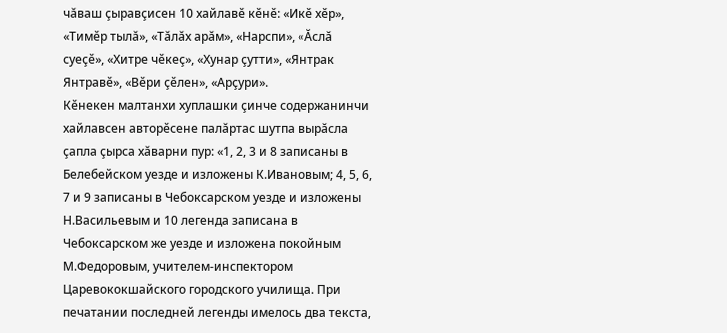чăваш çыравçисен 10 хайлавӗ кӗнӗ: «Икӗ хӗр», «Тимӗр тылă», «Тăлăх арăм», «Нарспи», «Ăслă суеçӗ», «Хитре чӗкеç», «Хунар çутти», «Янтрак Янтравӗ», «Вӗри çӗлен», «Арçури».
Кӗнекен малтанхи хуплашки çинче содержанинчи хайлавсен авторӗсене палăртас шутпа вырăсла çапла çырса хăварни пур: «1, 2, 3 и 8 записаны в Белебейском уезде и изложены К.Ивановым; 4, 5, 6, 7 и 9 записаны в Чебоксарском уезде и изложены Н.Васильевым и 10 легенда записана в Чебоксарском же уезде и изложена покойным М.Федоровым, учителем-инспектором Царевококшайского городского училища. При печатании последней легенды имелось два текста,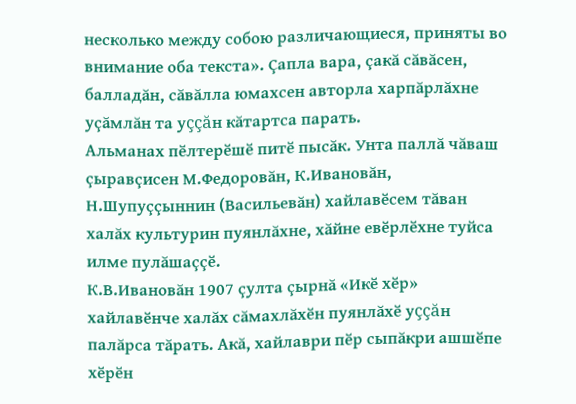несколько между собою различающиеся, приняты во внимание оба текста». Çапла вара, çакă сăвăсен, балладăн, сăвăлла юмахсен авторла харпăрлăхне уçăмлăн та уççăн кăтартса парать.
Альманах пӗлтерӗшӗ питӗ пысăк. Унта паллă чăваш çыравçисен М.Федоровăн, К.Ивановăн, Н.Шупуççыннин (Васильевăн) хайлавӗсем тăван халăх культурин пуянлăхне, хăйне евӗрлӗхне туйса илме пулăшаççӗ.
К.В.Ивановăн 1907 çулта çырнă «Икӗ хӗр» хайлавӗнче халăх сăмахлăхӗн пуянлăхӗ уççăн палăрса тăрать. Акă, хайлаври пӗр сыпăкри ашшӗпе хӗрӗн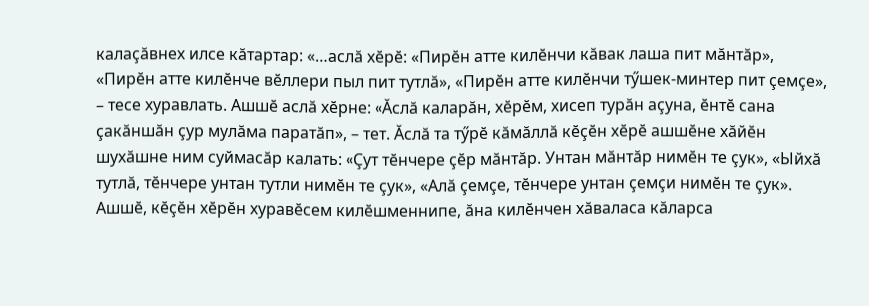калаçăвнех илсе кăтартар: «…аслă хӗрӗ: «Пирӗн атте килӗнчи кăвак лаша пит мăнтăр», «Пирӗн атте килӗнче вӗллери пыл пит тутлă», «Пирӗн атте килӗнчи тӳшек-минтер пит çемçе», – тесе хуравлать. Ашшӗ аслă хӗрне: «Ăслă каларăн, хӗрӗм, хисеп турăн аçуна, ӗнтӗ сана çакăншăн çур мулăма паратăп», – тет. Ăслă та тӳрӗ кăмăллă кӗçӗн хӗрӗ ашшӗне хăйӗн шухăшне ним суймасăр калать: «Çут тӗнчере çӗр мăнтăр. Унтан мăнтăр нимӗн те çук», «Ыйхă тутлă, тӗнчере унтан тутли нимӗн те çук», «Алă çемçе, тӗнчере унтан çемçи нимӗн те çук». Ашшӗ, кӗçӗн хӗрӗн хуравӗсем килӗшменнипе, ăна килӗнчен хăваласа кăларса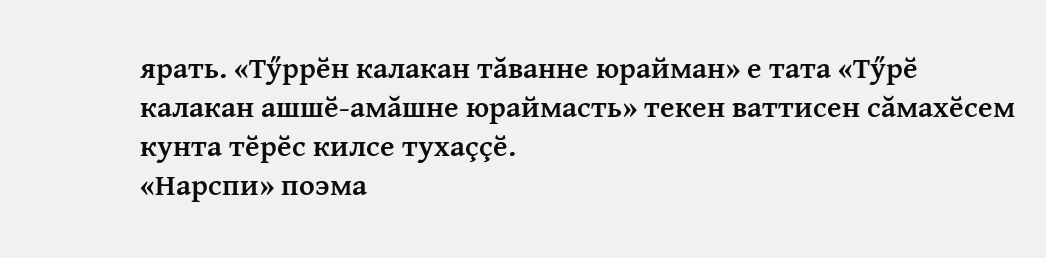ярать. «Тӳррӗн калакан тăванне юрайман» е тата «Тӳрӗ калакан ашшӗ-амăшне юраймасть» текен ваттисен сăмахӗсем кунта тӗрӗс килсе тухаççӗ.
«Нарспи» поэма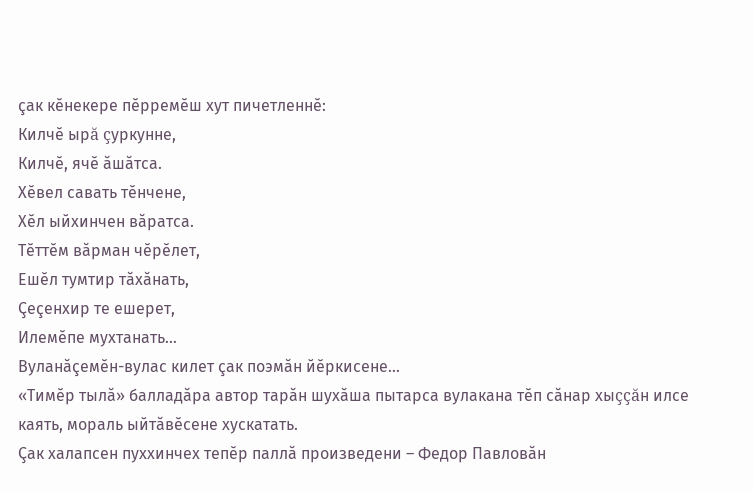çак кӗнекере пӗрремӗш хут пичетленнӗ:
Килчӗ ырă çуркунне,
Килчӗ, ячӗ ăшăтса.
Хӗвел савать тӗнчене,
Хӗл ыйхинчен вăратса.
Тӗттӗм вăрман чӗрӗлет,
Ешӗл тумтир тăхăнать,
Çеçенхир те ешерет,
Илемӗпе мухтанать…
Вуланăçемӗн-вулас килет çак поэмăн йӗркисене…
«Тимӗр тылă» балладăра автор тарăн шухăша пытарса вулакана тӗп сăнар хыççăн илсе каять, мораль ыйтăвӗсене хускатать.
Çак халапсен пуххинчех тепӗр паллă произведени – Федор Павловăн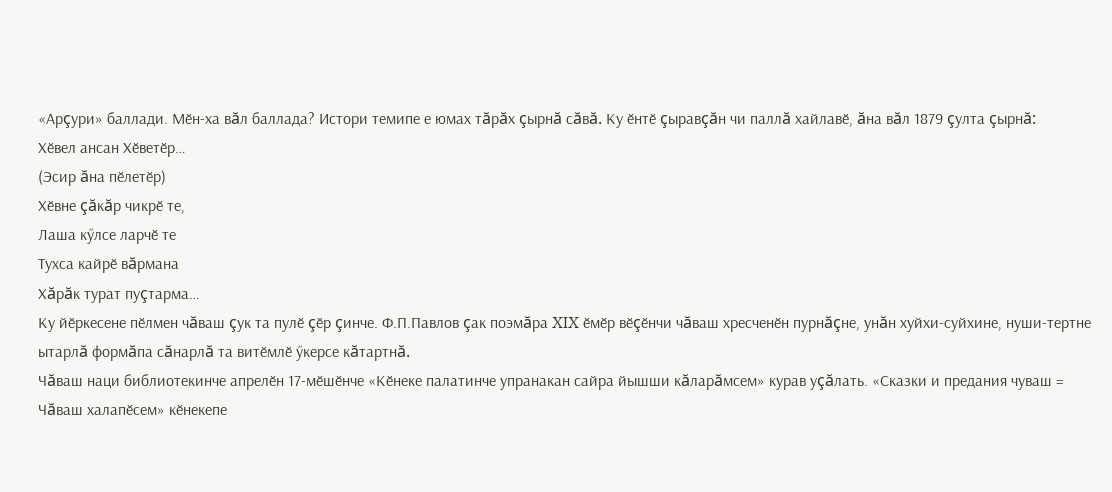«Арçури» баллади. Мӗн-ха вăл баллада? Истори темипе е юмах тăрăх çырнă сăвă. Ку ӗнтӗ çыравçăн чи паллă хайлавӗ, ăна вăл 1879 çулта çырнă:
Хӗвел ансан Хӗветӗр…
(Эсир ăна пӗлетӗр)
Хӗвне çăкăр чикрӗ те,
Лаша кӳлсе ларчӗ те
Тухса кайрӗ вăрмана
Хăрăк турат пуçтарма…
Ку йӗркесене пӗлмен чăваш çук та пулӗ çӗр çинче. Ф.П.Павлов çак поэмăра XIX ӗмӗр вӗçӗнчи чăваш хресченӗн пурнăçне, унăн хуйхи-суйхине, нуши-тертне ытарлă формăпа сăнарлă та витӗмлӗ ӳкерсе кăтартнă.
Чăваш наци библиотекинче апрелӗн 17-мӗшӗнче «Кӗнеке палатинче упранакан сайра йышши кăларăмсем» курав уçăлать. «Сказки и предания чуваш = Чăваш халапӗсем» кӗнекепе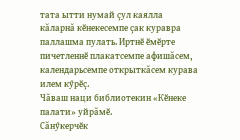тата ытти нумай çул каялла кăларнă кӗнекесемпе çак куравра паллашма пулать. Иртнӗ ӗмӗрте пичетленнӗ плакатсемпе афишăсем, календарьсемпе открыткăсем курава илем кӳрӗç.
Чăваш наци библиотекин «Кӗнеке палати» уйрăмӗ.
Сăнӳкерчӗк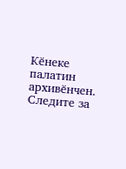Кӗнеке палатин архивӗнчен.
Следите за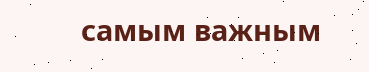самым важным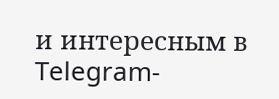и интересным в Telegram-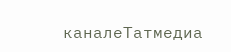каналеТатмедиа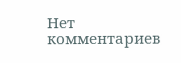Нет комментариев